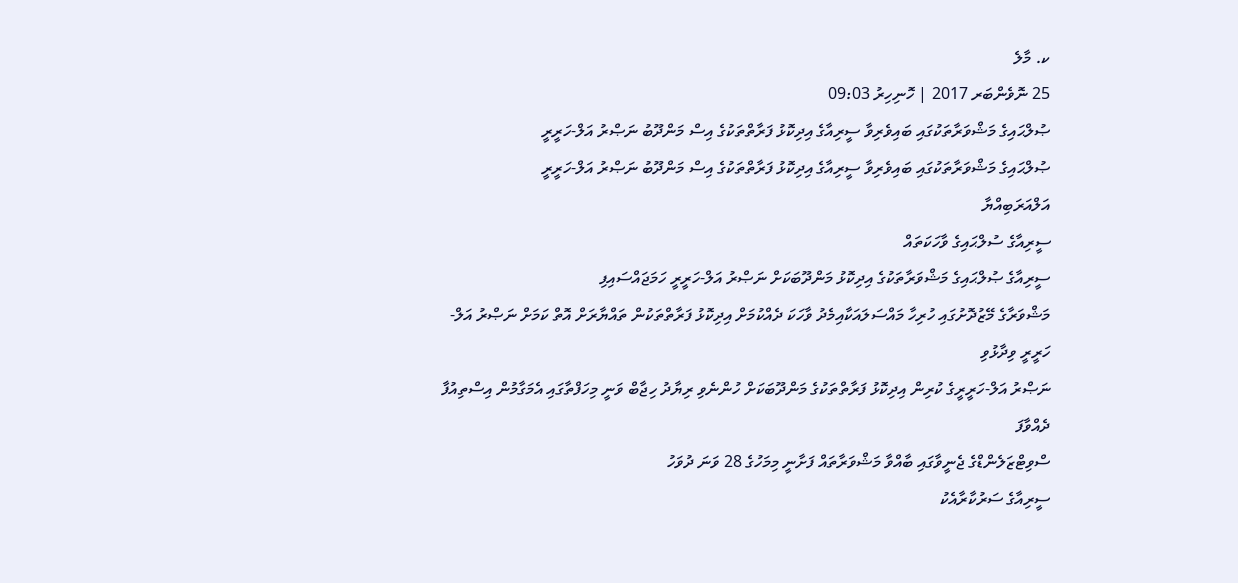ކ. މާލެ
25 ނޮވެންބަރ 2017 | ހޮނިހިރު 09:03
ޞުލްޙައިގެ މަޝްވަރާތަކުގައި ބައިވެރިވާ ސީރިއާގެ އިދިކޮޅު ފަރާތްތަކުގެ އިސް މަންދޫބު ނަޞްރު އަލް-ހަރީރީ
ޞުލްޙައިގެ މަޝްވަރާތަކުގައި ބައިވެރިވާ ސީރިއާގެ އިދިކޮޅު ފަރާތްތަކުގެ އިސް މަންދޫބު ނަޞްރު އަލް-ހަރީރީ
އަލްއަރަބިއްޔާ
ސީރިއާގެ ސުލްޙައިގެ ވާހަކަތައް
ސީރިއާގެ ޞުލްޙައިގެ މަޝްވަރާތަކުގެ އިދިކޮޅު މަންދޫބަކަށް ނަޞްރު އަލް-ހަރީރީ ހަމަޖައްސައިފި
މަޝްވަރާގެ މޭޒުދޮށުގައި ހުރިހާ މައްސަލައަކާއިމެދު ވާހަކަ ދެއްކުމަށް އިދިކޮޅު ފަރާތްތަކުން ތައްޔާރަށް އޮތް ކަމަށް ނަޞްރު އަލް-ހަރީރީ ވިދާޅުވި
ނަޞްރު އަލް-ހަރީރީގެ ކުރިން އިދިކޮޅު ފަރާތްތަކުގެ މަންދޫބަކަށް ހުންނެވި ރިޔާދު ހިޖާބް ވަނީ މިހަފްތާގައި އެމަގާމުން އިސްތިއުފާ ދެއްވާފަ
ސްވިޓްޒަލެންޑްގެ ޖެނީވާގައި ބާއްވާ މަޝްވަރާތައް ފަށާނީ މިމަހުގެ 28 ވަނަ ދުވަހު
ސީރިއާގެ ސަރުކާރާއެކު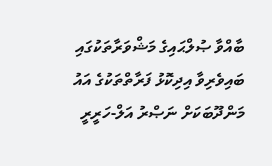ބާއްވާ ޞުލްޙައިގެ މަޝްވަރާތަކުގައި ބައިވެރިވާ އިދިކޮޅު ފަރާތްތަކުގެ އައު މަންދޫބަކަށް ނަޞްރު އަލް-ހަރީރީ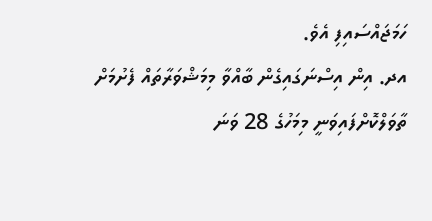ހަމަޖައްސައިފި އެވެ.
އދ. އިން އިސްނަގައިގެން ބާއްވާ މިމަޝްވަރާތައް ފެށުމަށް ތާވަލްކޮށްފައިވަނީ މިމަހުގެ 28 ވަނަ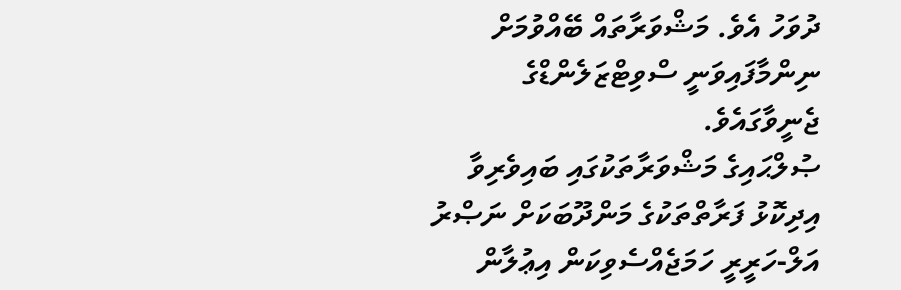ދުވަހު އެވެ. މަޝްވަރާތައް ބޭއްވުމަށް ނިންމާފައިވަނީ ސްވިޓްޒަލެންޑްގެ ޖެނީވާގައެވެ.
ޞުލްޙައިގެ މަޝްވަރާތަކުގައި ބައިވެރިވާ އިދިކޮޅު ފަރާތްތަކުގެ މަންދޫބަކަށް ނަޞްރު އަލް-ހަރީރީ ހަމަޖެއްސެވިކަން އިޢުލާން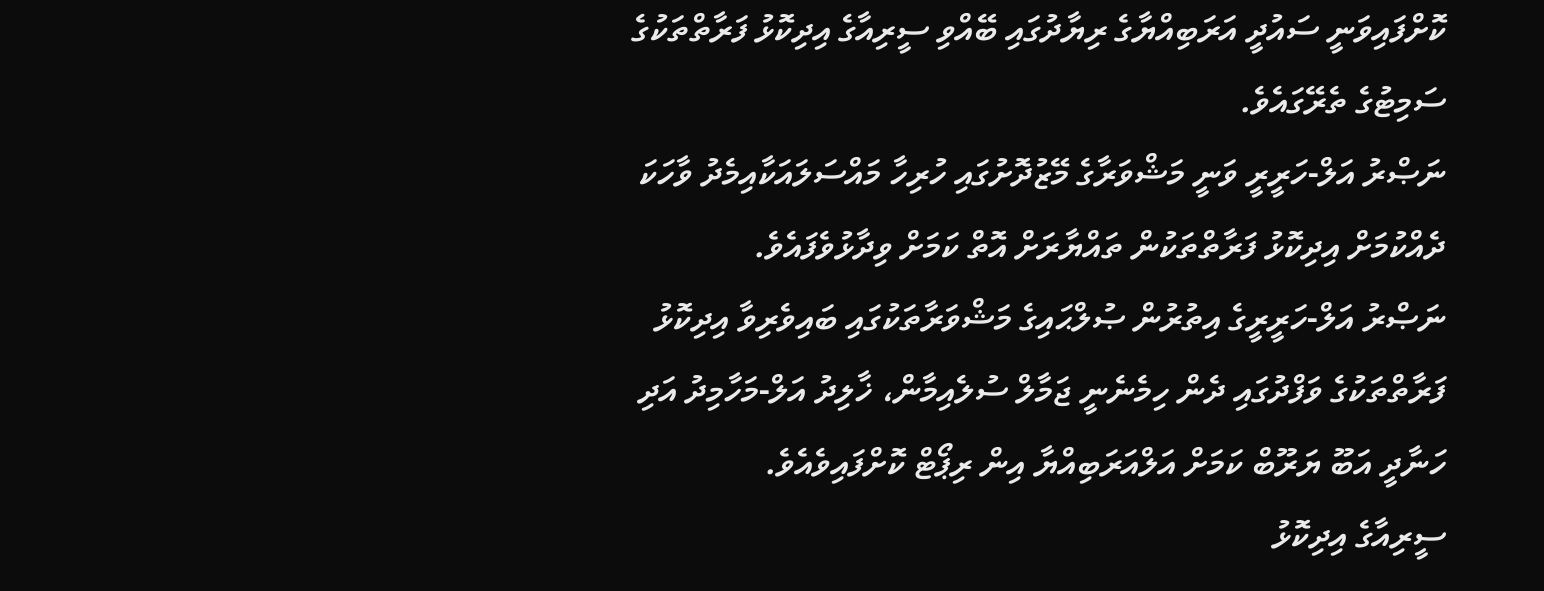ކޮށްފައިވަނީ ސައުދީ އަރަބިއްޔާގެ ރިޔާދުގައި ބޭއްވި ސީރިއާގެ އިދިކޮޅު ފަރާތްތަކުގެ ސަމިޓުގެ ތެރޭގައެވެ.
ނަޞްރު އަލް-ހަރީރީ ވަނީ މަޝްވަރާގެ މޭޒުދޮށުގައި ހުރިހާ މައްސަލައަކާއިމެދު ވާހަކަ ދެއްކުމަށް އިދިކޮޅު ފަރާތްތަކުން ތައްޔާރަށް އޮތް ކަމަށް ވިދާޅުވެފައެވެ.
ނަޞްރު އަލް-ހަރީރީގެ އިތުރުން ޞުލްޙައިގެ މަޝްވަރާތަކުގައި ބައިވެރިވާ އިދިކޮޅު ފަރާތްތަކުގެ ވަފްދުގައި ދެން ހިމެނެނީ ޖަމާލް ސުލެއިމާން، ޚާލިދު އަލް-މަހާމިދު އަދި ހަނާދީ އަބޫ ޔަރޫބް ކަމަށް އަލްއަރަބިއްޔާ އިން ރިޕޯޓް ކޮށްފައިވެއެވެ.
ސީރިއާގެ އިދިކޮޅު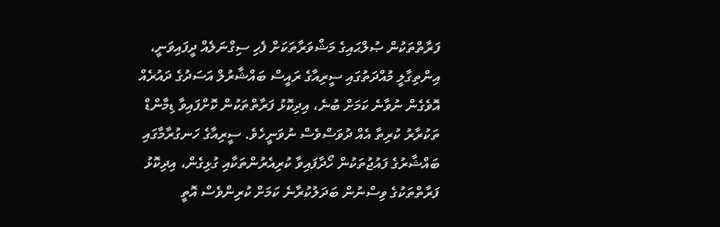ފަރާތްތަކުން ޞުލްޙައިގެ މަޝްވަރާތަކަށް ފެހި ސިގްނަލެއް ދީފައިވަނީ، އިންތިގާލީ މުއްދަތުގައި ސީރިއާގެ ރައީސް ބައްޝާރުލް އަސަދުގެ ދައުރެއް އޮވެގެން ނުވާނެ ކަމަށް ބުނެ، އިދިކޮޅު ފަރާތްތަކުން ކޮށްފައިވާ ޑިމާންޑް ތަކުރާރު ކުރިތާ އެއް ދުވަސްވެސް ނުވަނީހެވެ. ސީރިއާގެ ހަނގުރާމާގައި ބައްޝާރުގެ ފައުޖުތަކުން ހޯދާފައިވާ ކުރިއެރުންތަކާއި ގުޅިގެން، އިދިކޮޅު ފަރާތްތަކުގެ ވިސްނުން ބަދަލުކުރާނެ ކަމަށް ކުރިންވެސް އޮތީ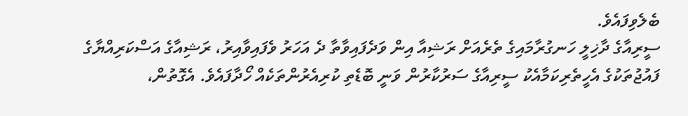ބެލެވިފައެވެ.
ސީރިއާގެ ދާޚިލީ ހަނގުރާމައިގެ ތެރެއަށް ރަޝިއާ އިން ވަދެފައިވާތާ ދެ އަހަރު ވެފައިވާއިރު، ރަޝިއާގެ އަސްކަރިއްޔާގެ ފައުޖުތަކުގެ އެހީތެރިކަމާއެކު ސީރިއާގެ ސަރުކާރުން ވަނީ ބޮޑެތި ކުރިއެރުންތަކެއް ހޯދާފައެވެ. އެގޮތުން،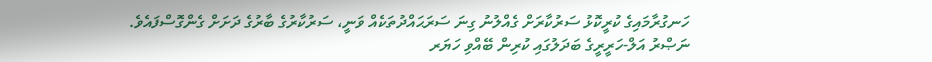ހަނގުރާމައިގެ ކުރީކޮޅު ސަރުކާރަށް ގެއްލުނު ގިނަ ސަރަޙައްދުތަކެއް ވަނީ، ސަރުކާރުގެ ބާރުގެ ދަށަށް ގެންގޮސްފައެވެ.
ނަޞްރު އަލް-ހަރީރީގެ ބަދަލުގައި ކުރިން ބޭއްވި ހަޔަރ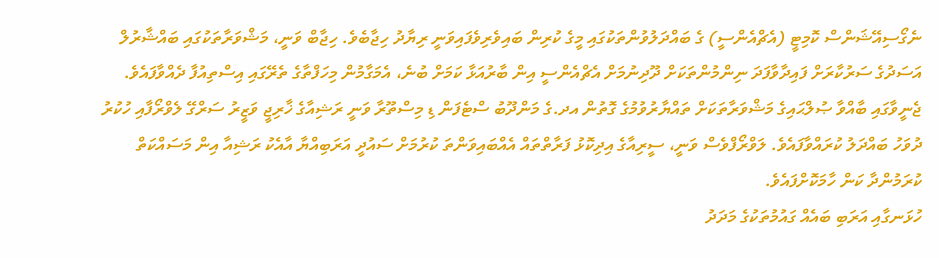ނެގޯސިއޭޝަންސް ކޮމިޓީ (އެޗްއެންސީ) ގެ ބައްދަލުވުންތަކުގައި މީގެ ކުރިން ބައިވެރިވެފައިވަނީ ރިޔާދު ހިޖާބެވެ. ހިޖާބް ވަނީ، މަޝްވަރާތަކުގައި ބައްޝާރުލް އަސަދުގެ ސަރުކާރަށް ފައިދާވާފަދަ ނިންމުންތަކަށް ދޫދިނުމަށް އެޗްއެންސީ އިން ބާރުއަޅާ ކަމަށް ބުނެ، އެމަގާމުން މިހަފްތާގެ ތެރޭގައި އިސްތިއުފާ ދެއްވާފައެވެ.
ޖެނީވާގައި ބާއްވާ ޞުލްޙައިގެ މަޝްވަރާތަކަށް ތައްޔާރުވުމުގެ ގޮތުން އދ.ގެ މަންދޫބު ސްޓެފަން ޑި މިސްތޫރާ ވަނީ ރަޝިއާގެ ޚާރިޖީ ވަޒީރު ސަރްގޭ ލެވްރޯފާއި ހުކުރު ދުވަހު ބައްދަލު ކުރައްވާފައެވެ. ލަވްރޯފްވެސް ވަނީ، ސީރިއާގެ އިދިކޮޅު ފަރާތްތައް އެއްބައިވަންތަ ކުރުމަށް ސައުދީ އަރަބިއްޔާ އާއެކު ރަޝިއާ އިން މަސައްކަތް ކުރަމުންދާ ކަން ހާމަކޮށްފައެވެ.
ހުޅަނގާއި އަރަބި ބައެއް ގައުމުތަކުގެ މަދަދު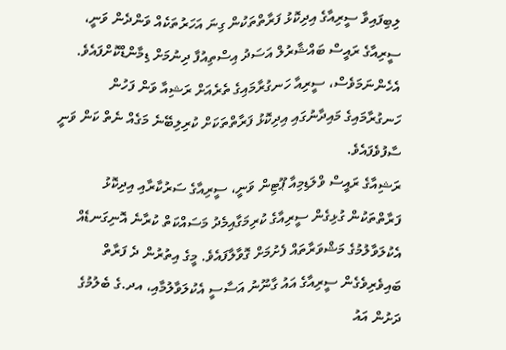ލިބިފައިވާ ސީރިއާގެ އިދިކޮޅު ފަރާތްތަކުން ގިނަ އަހަރުތަކެއް ވަންދެން ވަނީ، ސީރިއާގެ ރައީސް ބައްޝާރުލް އަސަދު އިސްތިއުފާ ދިނުމަށް ޑިމާންޑްކޮށްފައެވެ. އެހެންނަމަވެސް، ސީރިއާ ހަނގުރާމައިގެ ތެރެއަށް ރަޝިއާ ވަން ފަހުން ހަނގުރާމައިގެ މައިދާނުގައި އިދިކޮޅު ފަރާތްތަކަށް ކުރިލިބޭނެ މަގެއް ނެތް ކަން ވަނީ ސާފުވެފައެވެ.
ރަޝިއާގެ ރައީސް ވްލަޑިމިއާ ޕޫޓިން ވަނީ، ސީރިއާގެ ސަރުކާރާއި އިދިކޮޅު ފަރާތްތަކުން ގުޅިގެން ސީރިއާގެ ކުރިމަގާއިމެދު މަސައްކަތް ކުރާނެ އޮނިގަނޑެއް އެކުލަވާލުމުގެ މަޝްވަރާތައް ފެށުމަށް ގޮވާލާފައެވެ. މީގެ އިތުރުން ދެ ފަރާތް ބައިވެރިވެގެން ސީރިއާގެ އައު ގާނޫނު އަސާސީ އެކުލަވާލުމާއި، އދ.ގެ ބެލުމުގެ ދަށުން އައު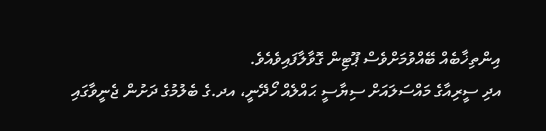އިންތިޚާބެއް ބޭއްވުމަށްވެސް ޕޫޓިން ގޮވާލާފައިވެއެވެ.
އދި ސީރިއާގެ މައްސަލައަށް ސިޔާސީ ޙައްލެއް ހޯދޭނީ، އދ.ގެ ބެލުމުގެ ދަށުން ޖެނީވާގައި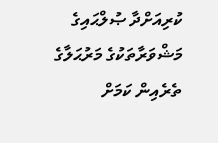ކުރިއަށްދާ ޞުލްޙައިގެ މަޝްވަރާތަކުގެ މަރުޙަލާގެ ތެރެއިން ކަމަށް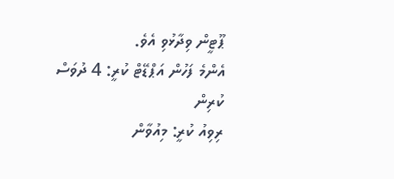ޕޫޓީން ވިދާޅުވި އެވެ.
އެންމެ ފަހުން އަޕްޑޭޓް ކުރީ: 4 ދުވަސް ކުރިން
ރިވިއު ކުރީ: މިއުވާން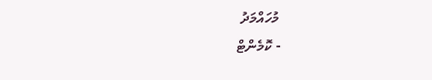މުހައްމަދު
- ކޮމެންޓް